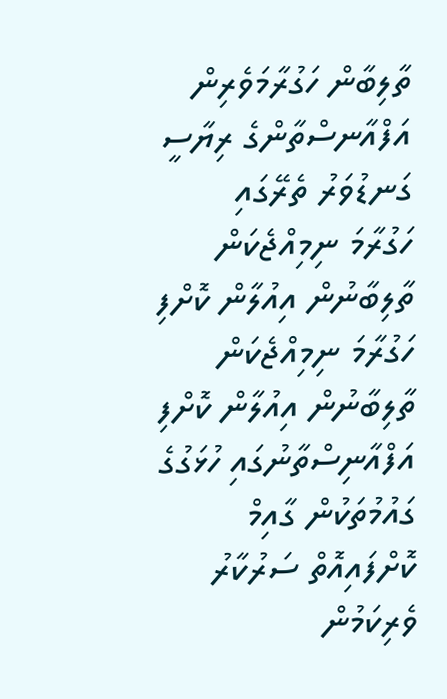ތާލިބާން ހަގުރާމަވެރިން އަފްއާނސްތާންގެ ރިޔާސީ ގަނޑުވަރު ތެރޭގައި
ހަގުރާމަ ނިމިއްޖެކަން ތާލިބާނުން އިއުލާން ކޮށްފި
ހަގުރާމަ ނިމިއްޖެކަން ތާލިބާނުން އިއުލާން ކޮށްފި
އަފްއާނިސްތާނުގައި ހުޅަގުގެ ގައުމުތަކުން ގާއިމް ކޮށްފައިއޮތް ސަރުކާރު ވެރިކަމުން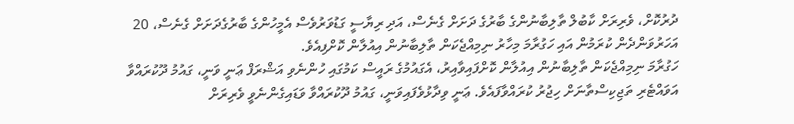ދުރުކޮށް، ވެރިރަށް ކާބުލް ތާލިބާނުންގެ ބާރުގެ ދަށަށް ގެނެސް، އަދި ރިޔާސީ ގަޑުވަރުވެސް އެމީހުންގެ ބާރުގެދަށަށް ގެނެސް، 20 އަހަރުވަންދެން ކުރަމުން އައި ހަގުރާމަ މިހާރު ނިމިއްޖެކަން ތާލިބާނުން އިއުލާން ކޮށްފިއެވެ.
ހަގުރާމަ ނިމިއްޖެކަން ތާލިބާނުން އިއުލާން ކޮށްފައިވާއިރު، އެގައުމުގެ ރައީސް ކަމުގައި ހުންނެވި އަޝްރަފް ޢަނީ ވަނީ، ގައުމު ދޫކުރައްވާ އަވައްޓެރި ތަޖިކިސްތާނަށް ހިޖުރު ކުރައްވާފައެވެ. ޢަނީ ވިދާޅުވެފައިވަނީ، ގައުމު ދޫކުރައްވާ ވަޑައިގެންނެވީ ވެރިރަށް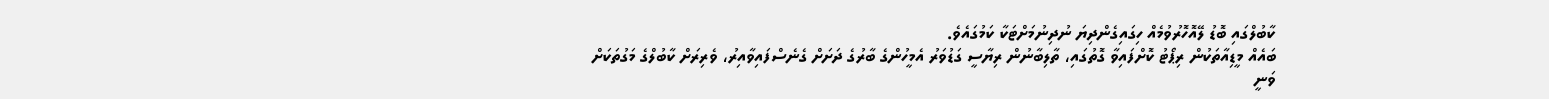ކާބުލްގައި ބޮޑު ލޭއޮހޮރުވުމެއް ހިގައިގެންދިޔަ ނުދިނުމަށްޓަކާ ކަމުގައެވެ.
ބައެއް މީޑިއާތަކުން ރިޕޯޓު ކޮށްފައިވާ ގޮތުގައި، ތާލިބާނުން ރިޔާސީ ގަޑުވަރު އެމީހުންގެ ބާރުގެ ދަށަށް ގެނެސްފައިވާއިރު، ވެރިރަށް ކާބުލްގެ މަގުތަކަށް ވަނީ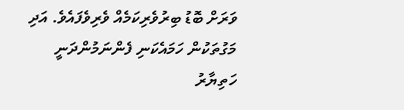ވަރަށް ބޮޑު ބިރުވެރިކަމެއް ވެރިވެފައެވެ. އަދި މަގުތަކުން ހަމައެކަނި ފެންނަމުންދަނީ ހަތިޔާރު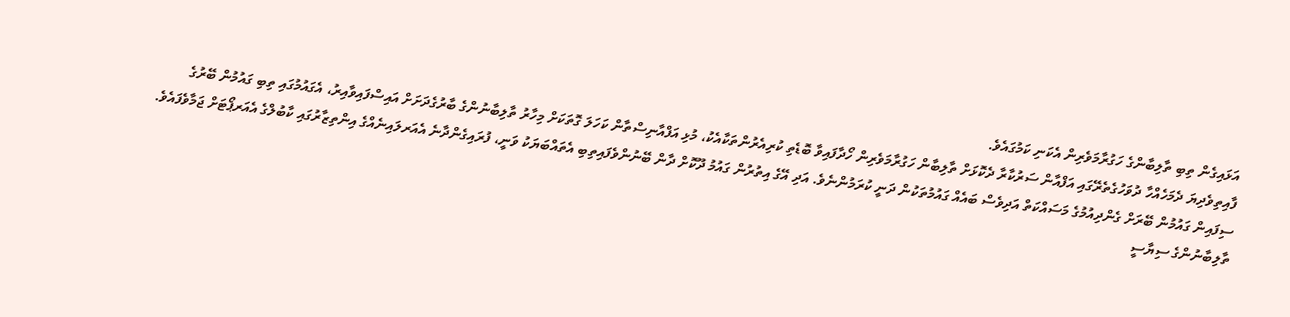އަޅައިގެން ތިބި ތާލިބާންގެ ހަގުރާމަވެރިން އެކަނި ކަމުގައެވެ.
ފާއިތިވެދިޔަ ދެމަހެއްހާ ދުވަހުގެތެރޭގައި އަފްއާން ސަރުކާރާ ދެކޮޅަށް ތާލިބާން ހަގުރާމަވެރިން ހޯދާފައިވާ ބޮޑެތި ކުރިއެރުންތަކާއެކު، މުޅި އަފްއާނިސްތާން ކަހަލަ ގޮތަކަށް މިހާރު ތާލިބާނުންގެ ބާރުގެދަށަށް އައިސްފައިވާއިރު، އެގައުމުގައި ތިބި ގައުމުން ބޭރުގެ ސިފައިން ގައުމުން ބޭރަށް ގެންދިއުމުގެ މަސައްކަތް އަދިވެސް ބައެއް ގައުމުތަކުން ދަނީ ކުރަމުންނެވެ. އަދި އޭގެ އިތުރުން ގައުމު ދޫކޮށް ދާން ބޭނުންވެފައިތިބި އެތައްބަޔަކު ވަނީ، ފުރައިގެންދާނެ އެއަރލައިނެއްގެ އިންތިޒާރުގައި ކާބުލްގެ އެއަރޕޯޓަށް ޖަމާވެފައެވެ.
ތާލިބާނުންގެ ސިޔާސީ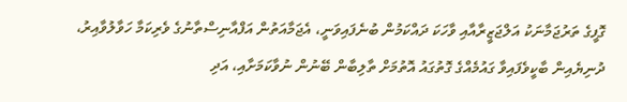ގޮފީގެ ތަރުޖަމާނަކު އަލްޖަޒީރާއާއި ވާހަކަ ދައްކަމުން ބުނެފައިވަނީ، އެޖަމާއަތުން އަފްއާނިސްތާނުގެ ވެރިކަމާ ހަވާލުވާއިރު، ދުނިޔެއިން ބާކީވެފައިވާ ގައުމެއްގެ ގޮތުގައު އޮތުމަށް ތާލިބާން ބޭނުން ނުވާކަމަށާއި، އަދި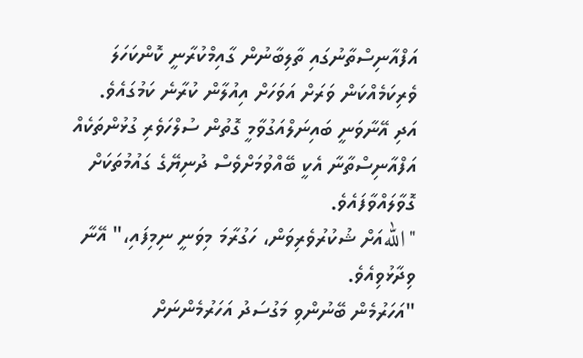އަފްއާނިސްތާނުގައި ތާލިބާނުން ގާއިމްކުރާނީ ކޮންކަހަލަ ވެރިކަމެއްކަން ވަރަށް އަވަހަށް އިއުލާން ކުރާނެ ކަމުގައެވެ.
އަދި އޭނާވަނީ ބައިނަލްއަގުވާމީ ގޮތުން ސުލްހަވެރި ގުޅުންތަކެއް އަފްއާނިސްތާނާ އެކީ ބޭއްވުމަށްވެސް ދުނިޔޭގެ ގައުމުތަކަށް ގޮވާލައްވާފައެވެ.
"اللهއަށް ޝުކުރުވެރިވަން، ހަގުރާމަ މިވަނީ ނިމިފައި،" އޭނާ ވިދާޅުވިއެވެ.
"އަހަރުމެން ބޭނުންވި މަގުސަދު އަހަރުމެންނަށް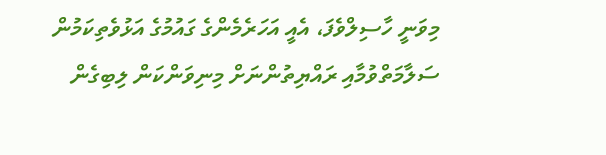މިވަނީ ހާސިލްވެފަ، އެއީ އަހަރެމެންގެ ގައުމުގެ އަޅުވެތިކަމުން ސަލާމަތްވުމާއި ރައްޔިތުންނަށް މިނިވަންކަން ލިބިގެން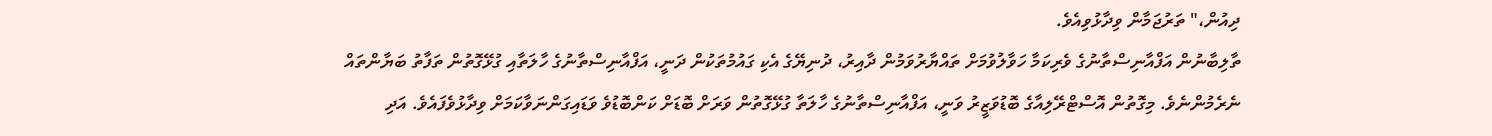ދިއުން،" ތަރުޖަމާން ވިދާޅުވިއެވެ.
ތާލިބާނުން އަފްއާނިސްތާނުގެ ވެރިކަމާ ހަވާލުވުމަށް ތައްޔާރުވަމުން ދާއިރު، ދުނިޔޭގެ އެކި ގައުމުތަކުން ދަނީ، އަފްއާނިސްތާނުގެ ހާލަތާއި ގުޅޭގޮތުން ތަފާތު ބަޔާންތައް ނެރެމުންނެވެ. މިގޮތުން އޮސްޓްރޭލިއާގެ ބޮޑުވަޒީރު ވަނީ، އަފްއާނިސްތާނުގެ ހާލަތާ ގުޅޭގޮތުން ވަރަށް ބޮޑަށް ކަންބޮޑުވެ ވަޑައިގަންނަވާކަމަށް ވިދާޅުވެފައެވެ. އަދި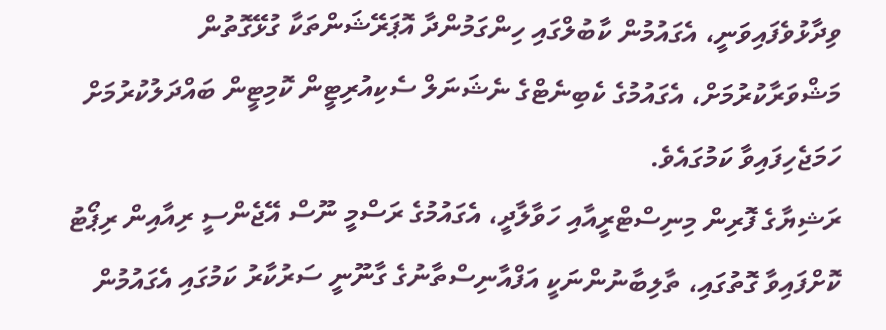ވިދާޅުވެފައިވަނީ، އެގައުމުން ކާބުލްގައި ހިންގަމުންދާ އޮޕަރޭޝަންތަކާ ގުޅޭގޮތުން މަޝްވަރާކުރުމަށް، އެގައުމުގެ ކެބިނެޓްގެ ނެޝަނަލް ސެކިއުރިޓީން ކޮމިޓީން ބައްދަލުކުރުމަށް ހަމަޖެހިފައިވާ ކަމުގައެވެ.
ރަޝިޔާގެ ފޮރިން މިނިސްޓްރީއާއި ހަވާލާދީ، އެގައުމުގެ ރަސްމީ ނޫސް އޭޖެންސީ ރިއާއިން ރިޕޯޓު ކޮށްފައިވާ ގޮތުގައި، ތާލިބާނުންނަކީ އަފްއާނިސްތާނުގެ ގާނޫނީ ސަރުކާރު ކަމުގައި އެގައުމުން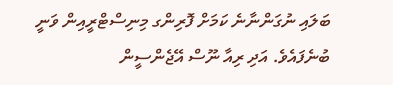ބަލައި ނުގަންނާނެ ކަމަށް ފޮރިންގ މިނިސްޓްރީއިން ވަނީ ބުނެފައެވެ. އަދި ރިއާ ނޫސް އޭޖެންސީން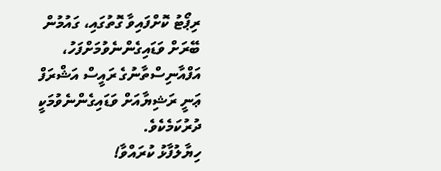ރިޕޯޓު ކޮށްފައިވާ ގޮތުގައި، ގައުމުން ބޭރަށް ވަޑައިގެންނެވުމަށްފަހު، އަފްއާނިސްތާނުގެ ރައީސް އަޝްރަފް ޢަނީ ރަޝިޔާއަށް ވަޑައިގެންނެވުމަކީ ދުރުކަމެކެވެ.
ހިޔާލުފާޅު ކުރައްވާ!